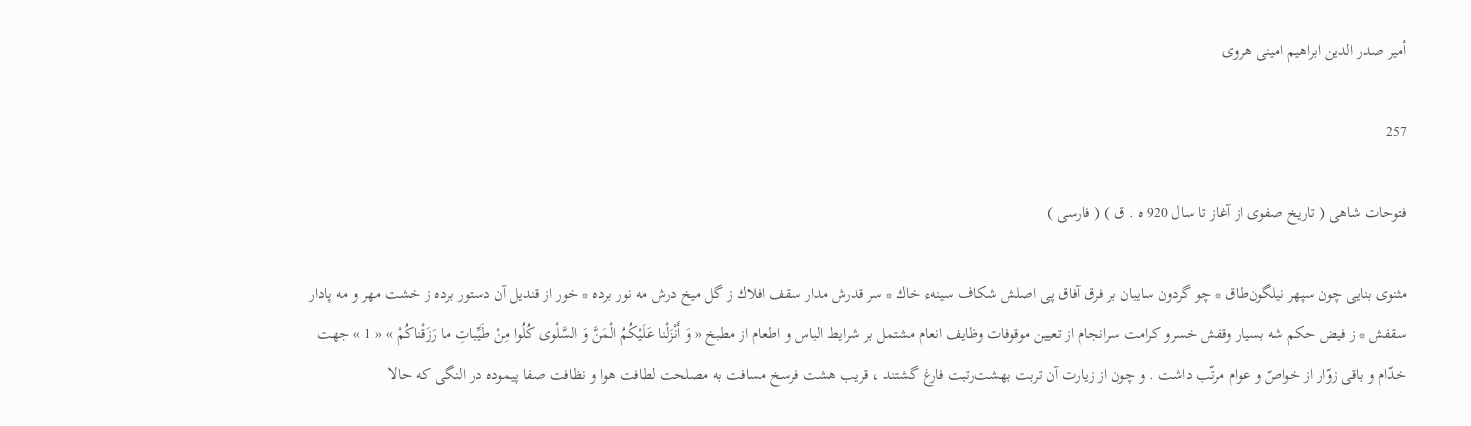أمير صدر الدين ابراهيم امينى هروى

257

فتوحات شاهى ( تاريخ صفوى از آغاز تا سال 920 ه . ق ) ( فارسى )

مثنوى بنايى چون سپهر نيلگون‌طاق * چو گردون سايبان بر فرق آفاق پى اصلش شكاف سينهء خاك * سر قدرش مدار سقف افلاك ز گل ميخ درش مه نور برده * خور از قنديل آن دستور برده ز خشت مهر و مه پادار سقفش * ز فيض حكم شه بسيار وقفش خسرو كرامت سرانجام از تعيين موقوفات وظايف انعام مشتمل بر شرايط الباس و اطعام از مطبخ « وَ أَنْزَلْنا عَلَيْكُمُ الْمَنَّ وَ السَّلْوى كُلُوا مِنْ طَيِّباتِ ما رَزَقْناكُمْ » « 1 » جهت خدّام و باقى زوّار از خواصّ و عوام مرتّب داشت . و چون از زيارت آن تربت بهشت‌رتبت فارغ گشتند ، قريب هشت فرسخ مسافت به مصلحت لطافت هوا و نظافت صفا پيموده در النگى كه حالا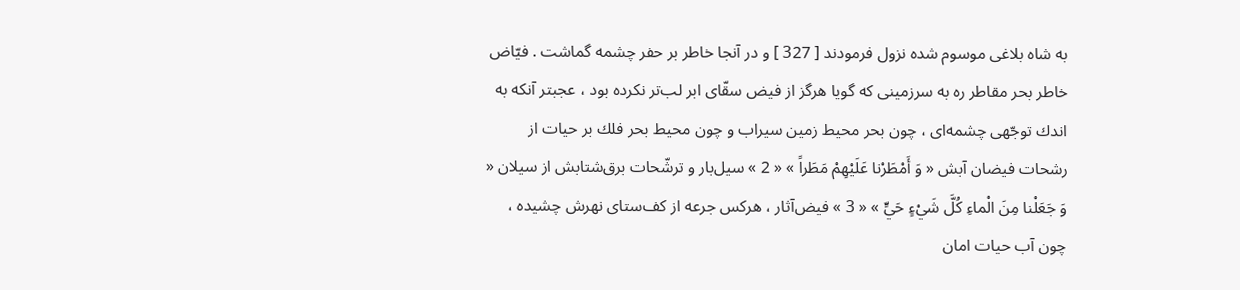به شاه بلاغى موسوم شده نزول فرمودند [ 327 ] و در آنجا خاطر بر حفر چشمه گماشت . فيّاض خاطر بحر مقاطر ره به سرزمينى كه گويا هرگز از فيض سقّاى ابر لب‌تر نكرده بود ، عجبتر آنكه به اندك توجّهى چشمه‌اى ، چون بحر محيط زمين سيراب و چون محيط بحر فلك بر حيات از رشحات فيضان آبش « وَ أَمْطَرْنا عَلَيْهِمْ مَطَراً » « 2 » سيل‌بار و ترشّحات برق‌شتابش از سيلان « وَ جَعَلْنا مِنَ الْماءِ كُلَّ شَيْءٍ حَيٍّ » « 3 » فيض‌آثار ، هركس جرعه از كف‌ستاى نهرش چشيده ، چون آب حيات امان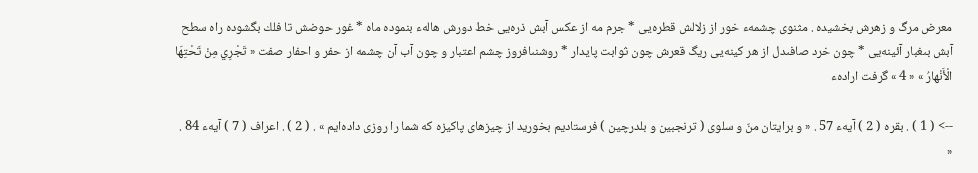معرض مرگ و زهرش بخشيده . مثنوى چشمهء خور از زلالش قطره‌يى * جرم مه از عكس آبش ذره‌يى خط دورش هالهء بنموده ماه * غور حوضش تا فلك بگشوده راه سطح آبش بىغبار آئينه‌يى * چون خرد صافىدل از هر كينه‌يى ريگ قعرش چون ثوابت پايدار * روشنىافروز چشم اعتبار و چون آب آن چشمه از حفر و احفار صفت « تَجْرِي مِنْ تَحْتِهَا الْأَنْهارُ » « 4 » گرفت ارادهء

--> ( 1 ) . بقره ( 2 ) آيهء 57 . « و برايتان منّ و سلوى ( ترنجبين و بلدرچين ) فرستاديم بخوريد از چيزهاى پاكيزه كه شما را روزى داده‌ايم » . ( 2 ) . اعراف ( 7 ) آيهء 84 . «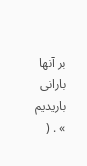بر آنها بارانى باريديم » . (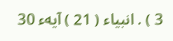3 ) . انبياء ( 21 ) آيهء 30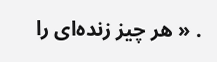. « هر چيز زنده‌اى را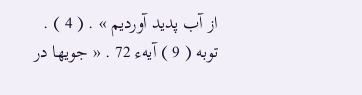از آب پديد آورديم » . ( 4 ) . توبه ( 9 ) آيهء 72 . « جويها در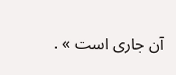آن جارى است » .